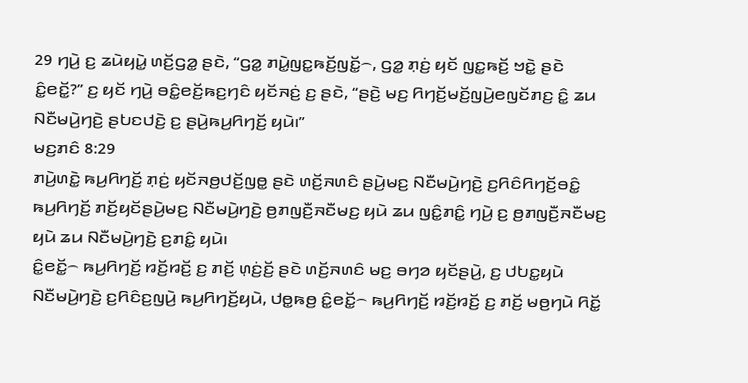29 ꤚꤣꤧ꤬ ꤢ꤬ ꤘꤣꤧꤟꤣꤧ꤭ ꤛꤢꤩ꤬ꤞꤤ꤭ ꤔꤢꤧ, “ꤞꤤ꤭ ꤊꤣꤧ꤭ꤜꤢ꤭ꤒꤢꤩ꤬ꤜꤢꤩ꤭꤮, ꤞꤤ꤭ ꤊ꤫ꤢꤦ꤬ ꤟꤢꤩ ꤜꤢ꤭ꤒꤢꤩ꤬ ꤠꤢꤧ꤭ ꤔꤢꤧ ꤢꤨ꤭ꤕꤢꤩ꤭?” ꤢ꤬ ꤟꤢꤩ ꤚꤣꤧ꤬ ꤋꤢꤨ꤭ꤕꤢꤩ꤬ꤒꤢ꤬ꤚꤢꤨ ꤟꤢꤩꤏꤢꤦ꤬ ꤢ꤬ ꤔꤢꤧ, “ꤔꤢꤧ꤬ ꤗꤢ꤬ ꤖꤚꤢꤩ꤬ꤗꤢꤩ꤬ꤜꤣꤧ꤬ꤕꤜꤢꤩꤊꤢ꤬ ꤢꤨ꤭ ꤘꤣ ꤡꤢꤪꤗꤣꤧ꤬ꤚꤢꤧ꤬ ꤔꤝꤢꤓꤢꤧ꤬ ꤢ꤬ ꤔꤣꤧ꤬ꤒꤣ꤬ꤖꤚꤢꤩ꤬ ꤟꤣꤧ꤯”
ꤗꤢ꤬ꤊꤢꤨ 8:29
ꤊꤣꤧ꤬ꤛꤢꤧ꤭ ꤒꤣ꤬ꤖꤚꤢꤩ꤬ ꤊ꤫ꤢꤦ꤬ ꤟꤢꤩꤏꤥ꤬ꤓꤢꤩ꤬ꤜꤥ꤭ ꤔꤢꤧ ꤛꤢꤩ꤬ꤏꤛꤢꤨ ꤔꤣꤧ꤬ꤗꤢ꤬ ꤡꤢꤪꤗꤣꤧ꤬ꤚꤢꤧ꤬ ꤢ꤬ꤖꤢꤨꤖꤚꤢꤩ꤬ꤋꤢꤨ꤭ ꤒꤣ꤬ꤖꤚꤢꤩ꤬ ꤊꤢꤩ꤬ꤟꤢꤩꤔꤣꤧ꤬ꤗꤢ꤬ ꤡꤢꤪꤗꤣꤧ꤬ꤚꤢꤧ꤬ ꤥ꤬ꤊꤜꤢꤪ꤬ꤏꤢꤪꤗꤢ꤬ ꤟꤣꤧ ꤘꤣ ꤜꤢꤨ꤭ꤊꤢꤨ꤭ ꤚꤣꤧ꤬ ꤢ꤬ ꤥ꤬ꤊꤜꤢꤪ꤬ꤏꤢꤪꤗꤢ꤬ ꤟꤣꤧ ꤘꤣ ꤡꤢꤪꤗꤣꤧ꤬ꤚꤢꤧ꤬ ꤢ꤬ꤊꤢꤨ꤭ ꤟꤣꤧ꤯
ꤢꤨ꤭ꤕꤢꤩ꤭꤮ ꤒꤣ꤬ꤖꤚꤢꤩ꤬ ꤙꤢꤩ꤬ꤙꤢꤩ꤬ ꤢ꤬ ꤊꤢꤩ꤬ ꤛ꤫ꤢꤦ꤬ꤢꤩ꤬ ꤔꤢꤧ ꤛꤢꤩ꤬ꤏꤛꤢꤨ ꤗꤢ꤬ ꤋꤚꤤ ꤟꤢꤩꤔꤣꤧ꤬, ꤢ꤬ ꤓꤝꤢ꤭ꤟꤣꤧ ꤡꤢꤪꤗꤣꤧ꤬ꤚꤢꤧ꤬ ꤢ꤬ꤖꤢꤨꤢ꤬ꤜꤣꤧ꤬ ꤒꤣ꤬ꤖꤚꤢꤩ꤬ꤟꤣꤧ, ꤓꤥ꤭ꤒꤥ꤬ ꤢꤨ꤭ꤕꤢꤩ꤭꤮ ꤒꤣ꤬ꤖꤚꤢꤩ꤬ ꤙꤢꤩ꤬ꤙꤢꤩ꤬ ꤢ꤬ ꤊꤢꤩ꤬ ꤗꤥ꤬ꤚꤣꤧ ꤖꤢꤩ꤭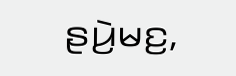ꤔꤣꤧ꤬ꤗꤢ꤬,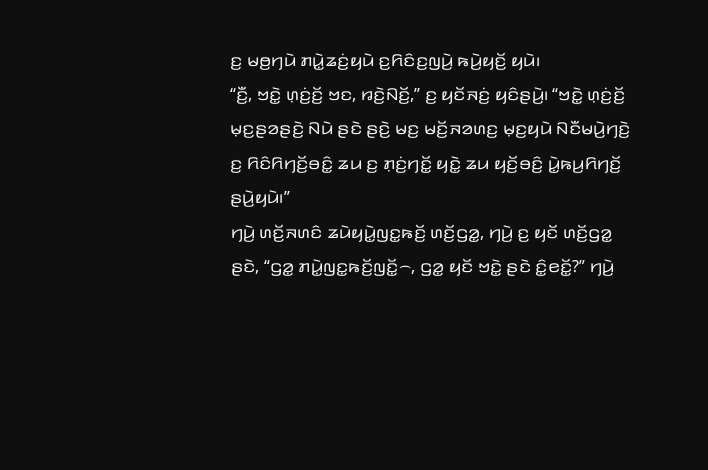ꤢ꤬ ꤗꤥ꤬ꤚꤣꤧ ꤊꤣꤧ꤭ꤘꤢꤦ꤬ꤟꤣꤧ ꤢ꤬ꤖꤢꤨꤢ꤬ꤜꤣꤧ꤬ ꤒꤣꤧ꤬ꤟꤢꤩ꤬ ꤟꤣꤧ꤯
“ꤢꤪ꤬, ꤠꤢꤧ꤭ ꤛ꤫ꤢꤦ꤬ꤢꤩ꤬ ꤠꤢ, ꤙꤢꤧ꤬ꤡꤢꤩ꤬,” ꤢ꤬ ꤟꤢꤩꤏꤢꤦ꤬ ꤟꤢꤨꤔꤣꤧ꤬꤯ “ꤠꤢꤧ꤭ ꤛ꤫ꤢꤦ꤬ꤢꤩ꤬ ꤗ꤫ꤢ꤬ꤔꤤꤔꤢꤧ꤬ ꤡꤣꤧ ꤔꤢꤧ ꤔꤢꤧ꤬ ꤗꤢ꤬ ꤗꤢꤩ꤬ꤏꤤꤛꤢ꤬ ꤗ꤫ꤢ꤬ꤟꤣꤧ ꤡꤢꤪꤗꤣꤧ꤬ꤚꤢꤧ꤬ ꤢ꤬ ꤖꤢꤨꤖꤚꤢꤩ꤬ꤋꤢꤨ꤭ ꤘꤣ ꤢ꤬ ꤊ꤫ꤢꤦ꤬ꤚꤢꤩ꤭ ꤟꤢꤧ꤭ ꤘꤣ ꤟꤢꤩ꤬ꤋꤢꤨ꤬ ꤣꤧ꤭ꤒꤣ꤬ꤖꤚꤢꤩ꤬ ꤔꤣꤧ꤬ꤟꤣꤧ꤯”
ꤚꤣꤧ꤬ ꤛꤢꤩ꤬ꤏꤛꤢꤨ ꤘꤣꤧꤟꤣꤧ꤭ꤜꤢ꤭ꤒꤢꤩ꤬ ꤛꤢꤩ꤬ꤞꤤ꤭, ꤚꤣꤧ꤬ ꤢ꤬ ꤟꤢꤩ ꤛꤢꤩ꤬ꤞꤤ꤭ ꤔꤢꤧ, “ꤞꤤ꤭ ꤊꤣꤧ꤭ꤜꤢ꤭ꤒꤢꤩ꤬ꤜꤢꤩ꤭꤮, ꤞꤤ꤭ ꤟꤢꤩ ꤠꤢꤧ꤭ ꤔꤢꤧ ꤢꤨ꤭ꤕꤢꤩ꤭?” ꤚꤣꤧ꤬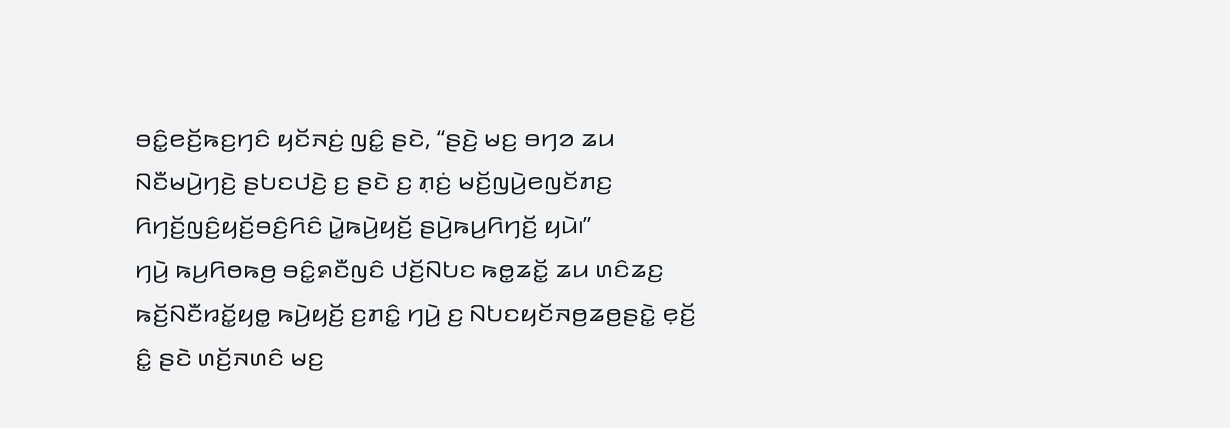ꤋꤢꤨ꤭ꤕꤢꤩ꤬ꤒꤢ꤬ꤚꤢꤨ ꤟꤢꤩꤏꤢꤦ꤬ ꤜꤢꤨ꤭ ꤔꤢꤧ, “ꤔꤢꤧ꤬ ꤗꤢ꤬ ꤋꤚꤤ ꤘꤣ ꤡꤢꤪꤗꤣꤧ꤬ꤚꤢꤧ꤬ ꤔꤝꤢꤓꤢꤧ꤬ ꤢ꤬ ꤔꤢꤧ ꤢ꤬ ꤊ꤫ꤢꤦ꤬ ꤗꤢꤩ꤬ꤜꤣꤧ꤬ꤕꤜꤢꤩꤊꤢ꤬ ꤖꤚꤢꤩ꤬ꤜꤢꤨ꤬ꤟꤢꤩ꤬ꤋꤢꤨ꤬ꤖꤢꤨ ꤣꤧ꤭ꤒꤣꤧ꤬ꤟꤢꤩ꤬ ꤔꤣꤧ꤬ꤒꤣ꤬ꤖꤚꤢꤩ꤬ ꤟꤣꤧ꤯”
ꤚꤣꤧ꤬ ꤒꤣ꤬ꤖꤥꤒꤥ꤬ ꤋꤢꤨ꤭ꤎꤢꤪꤜꤢꤨ ꤓꤢꤩ꤬ꤡꤝꤢ ꤒꤥ꤭ꤘꤢꤩ꤭ ꤘꤣ ꤛꤢꤨꤘꤢ꤬ ꤒꤢꤩ꤬ꤡꤢꤪꤙꤢꤩ꤭ꤟꤥ꤭ ꤒꤣꤧ꤬ꤟꤢꤩ꤬ ꤢ꤬ꤊꤢꤨ꤭ ꤚꤣꤧ꤬ ꤢ꤬ ꤡꤝꤢꤟꤢꤩꤏꤥ꤬ꤘꤥ꤬ꤔꤢꤧ꤭ ꤕ꤫ꤢꤩ꤬ ꤢꤨ꤭ ꤔꤢꤧ ꤛꤢꤩ꤬ꤏꤛꤢꤨ ꤗꤢ꤬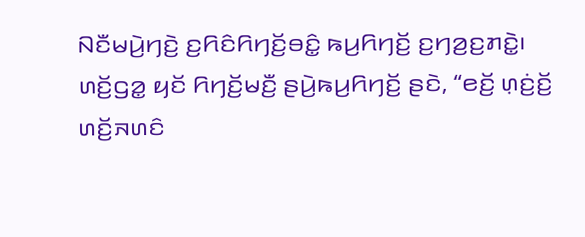ꤡꤢꤪꤗꤣꤧ꤬ꤚꤢꤧ꤬ ꤢ꤬ꤖꤢꤨꤖꤚꤢꤩ꤬ꤋꤢꤨ꤭ ꤒꤣ꤬ꤖꤚꤢꤩ꤬ ꤢ꤬ꤚꤤ꤬ꤢ꤬ꤊꤢꤧ꤭꤯
ꤛꤢꤩ꤬ꤞꤤ꤭ ꤟꤢꤩ ꤖꤚꤢꤩ꤬ꤗꤢꤪ꤬ ꤔꤣꤧ꤬ꤒꤣ꤬ꤖꤚꤢꤩ꤬ ꤔꤢꤧ, “ꤕꤢꤩ꤬ ꤛ꤫ꤢꤦ꤬ꤢꤩ꤬ ꤛꤢꤩ꤬ꤏꤛꤢꤨ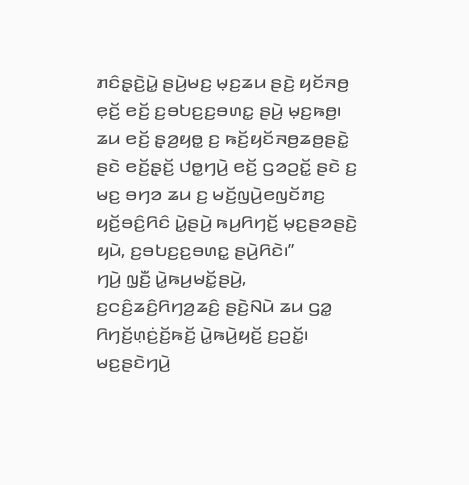ꤊꤢꤨꤔ꤫ꤢꤧ꤬ꤣꤧ꤭ ꤔꤣꤧ꤬ꤗꤢ꤬ ꤗ꤫ꤢ꤬ꤘꤣ ꤔꤢꤧ꤬ ꤟꤢꤩꤏꤥ꤬ ꤕ꤫ꤢꤩ꤬ ꤕꤢꤩ꤬ ꤢ꤬ꤋꤝꤢ꤬ꤢ꤬ꤋꤛꤢ꤭ ꤔꤣꤧ꤬ ꤗ꤫ꤢ꤬ꤒꤥ꤬꤯ ꤘꤣ ꤕꤢꤩ꤬ ꤔ꤫ꤤ꤬ꤟꤥ꤭ ꤢ꤬ ꤒꤢꤩ꤬ꤟꤢꤩꤏꤥ꤬ꤘꤥ꤬ꤔꤢꤧ꤭ ꤔꤢꤧ ꤕꤢꤩ꤬ꤔ꤫ꤢꤩ꤬ ꤓꤥ꤭ꤚꤣꤧ꤬ ꤕꤢꤩ꤬ ꤞꤤꤑꤢꤩ꤭ ꤔꤢꤧ ꤢ꤬ ꤗꤢ꤬ ꤋꤚꤤ ꤘꤣ ꤢ꤬ ꤗꤢꤩ꤬ꤜꤣꤧ꤬ꤕꤜꤢꤩꤊꤢ꤬ ꤟꤢꤩ꤬ꤋꤢꤨ꤬ꤖꤢꤨ ꤣꤧ꤭ꤔꤣꤧ꤬ ꤒꤣ꤬ꤖꤚꤢꤩ꤬ ꤗ꤫ꤢ꤬ꤔꤤꤔꤢꤧ꤬ ꤟꤣꤧ, ꤢ꤬ꤋꤝꤢ꤬ꤢ꤬ꤋꤛꤢ꤭ ꤔꤣꤧ꤬ꤖꤢꤧ꤯”
ꤚꤣꤧ꤬ ꤜ꤫ꤢꤪ꤬ ꤣꤧ꤭ꤒꤣ꤬ꤗꤢꤩ꤭ꤔꤣꤧ꤬, ꤢ꤬ꤍꤢꤨ꤬ꤘꤢꤨ꤬ꤖꤚꤤ꤬ꤘꤢꤨ꤬ ꤔꤢꤧ꤬ꤡꤣꤧ ꤘꤣ ꤞꤤ꤭ ꤖꤚꤢꤩ꤬ꤛ꤫ꤢꤦ꤬ꤢꤩ꤬ꤒꤢꤩ꤬ ꤣꤧ꤭ꤒꤣꤧ꤬ꤟꤢꤩ꤬ ꤢ꤬ꤑꤢꤩ꤭꤯ ꤗꤢ꤬ꤔꤢꤧꤚꤣꤧ꤬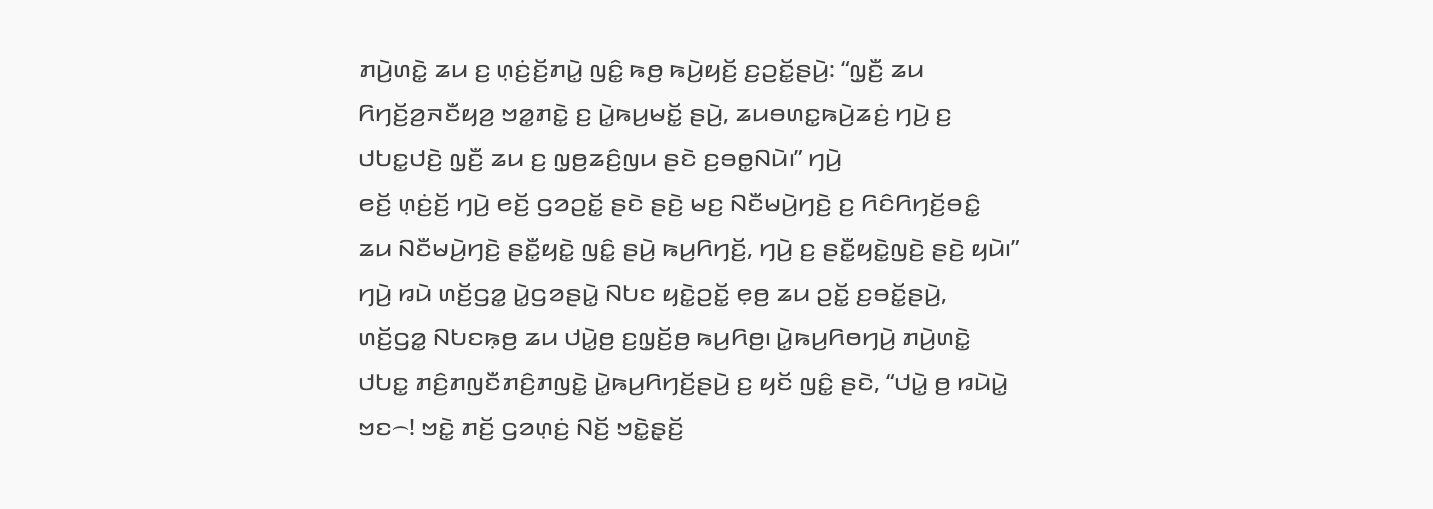ꤊꤣꤧ꤬ꤛꤢꤧ꤭ ꤘꤣ ꤢ꤬ ꤛ꤫ꤢꤦ꤬ꤢꤩ꤬ꤊꤣꤧ꤭ ꤜꤢꤨ꤭ ꤒꤥ꤬ ꤒꤣꤧ꤬ꤟꤢꤩ꤬ ꤢ꤬ꤑꤢꤩ꤭ꤔꤣꤧ꤬: “ꤜ꤫ꤢꤪ꤬ ꤘꤣ ꤖꤚꤢꤩ꤬ꤤ꤬ꤏꤢꤪꤟꤤ꤬ ꤠꤤ꤭ꤊꤢꤧ꤭ ꤢ꤬ ꤣꤧ꤭ꤒꤣ꤬ꤗꤢꤩ꤭ ꤔꤣꤧ꤬, ꤘꤣꤋꤛꤢ꤭ꤒꤣꤧ꤬ꤘꤢꤦ꤬ ꤚꤣꤧ꤬ ꤢ꤬ ꤓꤝꤢ꤭ꤓꤢꤧ꤬ ꤜ꤫ꤢꤪ꤬ ꤘꤣ ꤢ꤬ ꤜ꤫ꤥ꤬ꤘꤢꤨ꤬ꤜꤣ ꤔꤢꤧ ꤢ꤬ꤋꤥ꤭ꤡꤣꤧ꤯” ꤚꤣꤧ꤬
ꤕꤢꤩ꤬ ꤛ꤫ꤢꤦ꤬ꤢꤩ꤬ ꤚꤣꤧ꤬ ꤕꤢꤩ꤬ ꤞꤤꤑꤢꤩ꤭ ꤔꤢꤧ ꤔꤢꤧ꤬ ꤗꤢ꤬ ꤡꤢꤪꤗꤣꤧ꤬ꤚꤢꤧ꤬ ꤢ꤬ ꤖꤢꤨꤖꤚꤢꤩ꤬ꤋꤢꤨ꤭ ꤘꤣ ꤡꤢꤪꤗꤣꤧ꤬ꤚꤢꤧ꤬ ꤔꤢꤪ꤭ꤟꤢꤧ꤭ ꤜꤢꤨ꤭ ꤔꤣꤧ꤬ ꤒꤣ꤬ꤖꤚꤢꤩ꤬, ꤚꤣꤧ꤬ ꤢ꤬ ꤔꤢꤪ꤭ꤟꤢꤧ꤭ꤜꤢꤧ꤬ ꤔꤢꤧ꤬ ꤟꤣꤧ꤯”
ꤚꤣꤧ꤬ ꤙꤣꤧ ꤛꤢꤩ꤬ꤞꤤ꤭ ꤣꤧ꤭ꤞꤤꤔꤣꤧ꤭ ꤡꤝꤢ ꤟꤢꤧ꤭ꤑꤢꤩ꤭ ꤕ꤫ꤥ꤬ ꤘꤣ ꤑꤢꤩ꤭ ꤢ꤬ꤋꤢꤩ꤭ꤔꤣꤧ꤬, ꤛꤢꤩ꤬ꤞꤤ꤭ ꤡꤝꤢꤒ꤫ꤥ꤬ ꤘꤣ ꤓꤣꤧ꤭ꤥ꤬ ꤢ꤬ꤜ꤫ꤢꤩ꤬ꤥ꤬ ꤒꤣ꤬ꤖꤥ꤬꤯ ꤣꤧ꤭ꤒꤣ꤬ꤖꤥꤚꤣꤧ꤬ ꤊꤣꤧ꤬ꤛꤢꤧ꤭ ꤓꤝꤢ꤭ ꤊꤢꤨ꤬ꤊꤜꤢꤪꤊꤢꤨ꤬ꤊꤜꤢꤧ꤭ ꤣꤧ꤭ꤒꤣ꤬ꤖꤚꤢꤩ꤬ꤔꤣꤧ꤬ ꤢ꤬ ꤟꤢꤩ ꤜꤢꤨ꤭ ꤔꤢꤧ, “ꤓꤣꤧ꤭ ꤥ꤬ ꤙꤣꤧꤣꤧ꤭ ꤠꤢ꤮! ꤠꤢꤧ꤭ ꤊꤢꤩ꤬ ꤞꤤꤛ꤫ꤢꤦ꤬ ꤡꤢꤩ꤬ ꤠꤢꤧ꤭ꤔ꤫ꤢꤩ꤬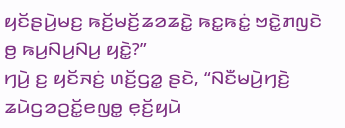ꤟꤢꤩꤔꤣꤧ꤬ꤗꤢ꤬ ꤒꤢꤩ꤬ꤗꤢꤩ꤬ꤘꤤꤘꤢꤧ꤭ ꤒꤢ꤭ꤒꤢꤦ꤭ ꤠꤢꤧ꤭ꤊꤜꤢꤧ ꤥ꤬ ꤒꤣ꤬ꤡꤣ꤬ꤡꤣ꤬ ꤟꤢꤧ꤭?”
ꤚꤣꤧ꤬ ꤢ꤬ ꤟꤢꤩꤏꤢꤦ꤬ ꤛꤢꤩ꤬ꤞꤤ꤭ ꤔꤢꤧ, “ꤡꤢꤪꤗꤣꤧ꤬ꤚꤢꤧ꤬ ꤘꤣꤧꤞꤤꤑꤢꤩ꤭ꤕꤜꤥ꤭ ꤕ꤫ꤢꤩ꤬ꤟꤣꤧ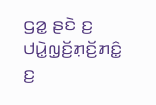ꤞꤤ꤭ ꤔꤢꤧ ꤢ꤬ ꤓꤣꤧ꤭ꤜ꤫ꤢꤩ꤬ꤊ꤫ꤢꤩ꤬ꤊꤢꤨ꤭ ꤢ꤬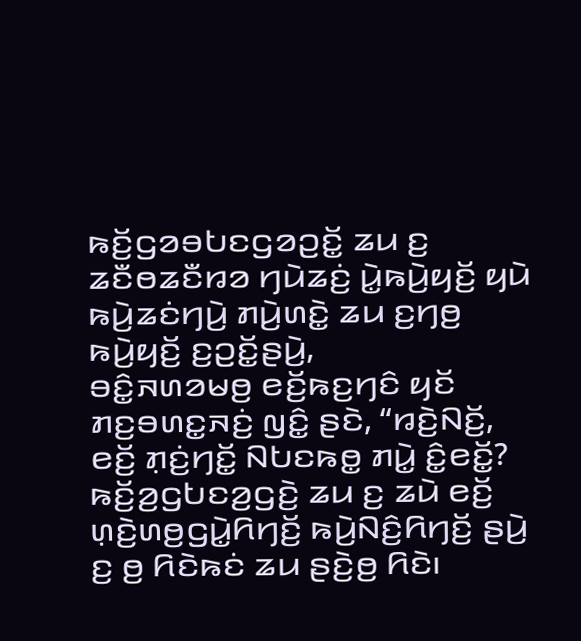ꤒꤢꤩ꤬ꤞꤤꤋꤝꤢꤞꤤꤑꤢꤩ꤭ ꤘꤣ ꤢ꤬ ꤘꤢꤪꤥꤘꤢꤪꤙꤤ ꤚꤣꤧꤘꤢꤦ꤬ ꤣꤧ꤭ꤒꤣꤧ꤬ꤟꤢꤩ꤬ ꤟꤣꤧ ꤒꤣꤧ꤬ꤘꤢꤦꤚꤣꤧ꤬ ꤊꤣꤧ꤬ꤛꤢꤧ꤭ ꤘꤣ ꤢ꤬ꤚꤥ꤬ ꤒꤣꤧ꤬ꤟꤢꤩ꤬ ꤢ꤬ꤑꤢꤩ꤭ꤔꤣꤧ꤬,
ꤋꤢꤨ꤭ꤏꤛꤤꤗꤥ꤬ ꤕꤢꤩ꤬ꤒꤢ꤬ꤚꤢꤨ ꤟꤢꤩ ꤊꤢ꤬ꤋꤛꤢ꤭ꤏꤢꤦ꤬ ꤜꤢꤨ꤭ ꤔꤢꤧ, “ꤙꤢꤧ꤬ꤡꤢꤩ꤬, ꤕꤢꤩ꤬ ꤊ꤫ꤢꤦ꤬ꤚꤢꤩ꤭ ꤡꤝꤢꤒꤥ꤭ ꤊꤣꤧ꤭ ꤢꤨ꤭ꤕꤢꤩ꤭? ꤒꤢꤩ꤬ꤤ꤬ꤞꤝꤢꤤ꤬ꤞꤢꤧ꤬ ꤘꤣ ꤢ꤬ ꤘꤣꤧ ꤕꤢꤩ꤬ ꤛ꤫ꤢꤧ꤬ꤛꤥ꤬ꤞꤣꤧ꤭ꤖꤚꤢꤩ꤬ ꤒꤣꤧ꤬ꤡꤢꤨ꤬ꤖꤚꤢꤩ꤬ ꤔꤣꤧ꤬ ꤢ꤬ ꤥ꤬ ꤖꤢꤧꤒꤢꤦ ꤘꤣ ꤔꤢꤧ꤬ꤥ꤬ ꤖꤢꤧ꤯